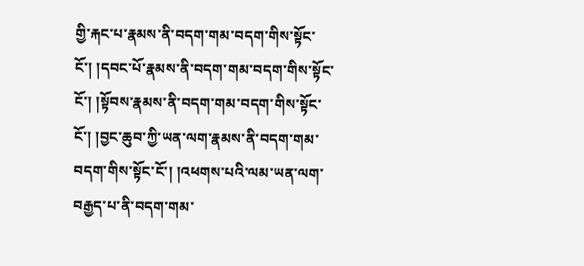གྱི་རྐང་པ་རྣམས་ནི་བདག་གམ་བདག་གིས་སྟོང་ངོ་། །དབང་པོ་རྣམས་ནི་བདག་གམ་བདག་གིས་སྟོང་ངོ་། །སྟོབས་རྣམས་ནི་བདག་གམ་བདག་གིས་སྟོང་ངོ་། །བྱང་ཆུབ་ཀྱི་ཡན་ལག་རྣམས་ནི་བདག་གམ་བདག་གིས་སྟོང་ངོ་། །འཕགས་པའི་ལམ་ཡན་ལག་བརྒྱད་པ་ནི་བདག་གམ་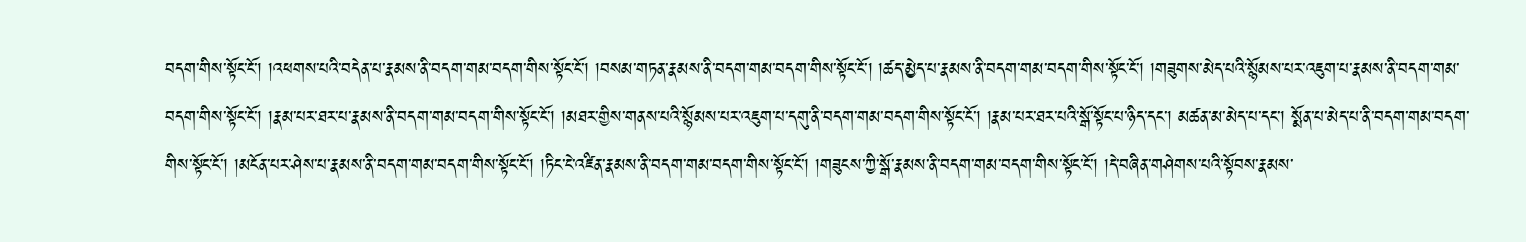བདག་གིས་སྟོང་ངོ་། །འཕགས་པའི་བདེན་པ་རྣམས་ནི་བདག་གམ་བདག་གིས་སྟོང་ངོ་། །བསམ་གཏན་རྣམས་ནི་བདག་གམ་བདག་གིས་སྟོང་ངོ་། །ཚད་མྱེད་པ་རྣམས་ནི་བདག་གམ་བདག་གིས་སྟོང་ངོ་། །གཟུགས་མེད་པའི་སྙོམས་པར་འཇུག་པ་རྣམས་ནི་བདག་གམ་བདག་གིས་སྟོང་ངོ་། །རྣམ་པར་ཐར་པ་རྣམས་ནི་བདག་གམ་བདག་གིས་སྟོང་ངོ་། །མཐར་གྱིས་གནས་པའི་སྙོམས་པར་འཇུག་པ་དགུ་ནི་བདག་གམ་བདག་གིས་སྟོང་ངོ་། །རྣམ་པར་ཐར་པའི་སྒོ་སྟོང་པ་ཉིད་དང་། མཚན་མ་མེད་པ་དང་། སྨོན་པ་མེད་པ་ནི་བདག་གམ་བདག་གིས་སྟོང་ངོ་། །མངོན་པར་ཤེས་པ་རྣམས་ནི་བདག་གམ་བདག་གིས་སྟོང་ངོ་། །ཏིང་ངེ་འཛིན་རྣམས་ནི་བདག་གམ་བདག་གིས་སྟོང་ངོ་། །གཟུངས་ཀྱི་སྒོ་རྣམས་ནི་བདག་གམ་བདག་གིས་སྟོང་ངོ་། །དེ་བཞིན་གཤེགས་པའི་སྟོབས་རྣམས་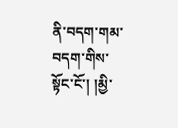ནི་བདག་གམ་བདག་གིས་སྟོང་ངོ་། །མྱི་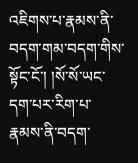འཇིགས་པ་རྣམས་ནི་བདག་གམ་བདག་གིས་སྟོང་ངོ་། །སོ་སོ་ཡང་དག་པར་རིག་པ་རྣམས་ནི་བདག་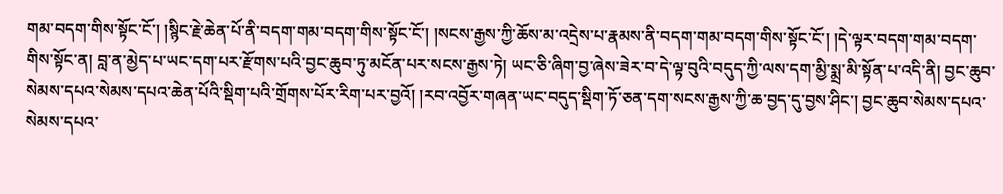གམ་བདག་གིས་སྟོང་ངོ་། །སྙིང་རྗེ་ཆེན་པོ་ནི་བདག་གམ་བདག་གིས་སྟོང་ངོ་། །སངས་རྒྱས་ཀྱི་ཆོས་མ་འདྲེས་པ་རྣམས་ནི་བདག་གམ་བདག་གིས་སྟོང་ངོ་། །དེ་ལྟར་བདག་གམ་བདག་གིས་སྟོང་ན། བླ་ན་མྱེད་པ་ཡང་དག་པར་རྫོགས་པའི་བྱང་ཆུབ་ཏུ་མངོན་པར་སངས་རྒྱས་ཏེ། ཡང་ཅི་ཞིག་བྱ་ཞེས་ཟེར་བ་དེ་ལྟ་བུའི་བདུད་ཀྱི་ལས་དག་མྱི་སྨྲ་མི་སྟོན་པ་འདི་ནི། བྱང་ཆུབ་སེམས་དཔའ་སེམས་དཔའ་ཆེན་པོའི་སྡིག་པའི་གྲོགས་པོར་རིག་པར་བྱའོ། །རབ་འབྱོར་གཞན་ཡང་བདུད་སྡིག་ཏོ་ཅན་དག་སངས་རྒྱས་ཀྱི་ཆ་བྱད་དུ་བྱས་ཤིང་། བྱང་ཆུབ་སེམས་དཔའ་སེམས་དཔའ་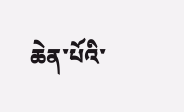ཆེན་པོའི་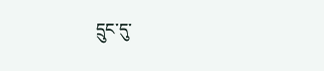དྲུང་དུ་